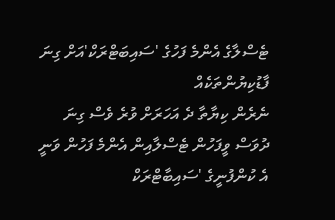ޓެސްލާގެ އެންމެ ފަހުގެ 'ސައިބަޓްރަކް'އަށް ގިނަ ފާޑުކިޔުންތަކެއް
ނެރެން ކިޔާތާ ދެ އަހަރަށް ވުރެ ވެސް ގިނަ ދުވަސް ވީފަހުން ޓެސްލާއިން އެންމެ ފަހުން ވަނީ އެ ކުންފުނީގެ 'ސައިބާޓްރަކް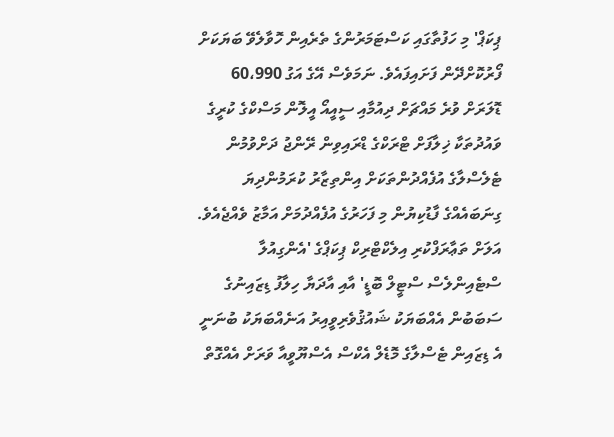ޕިކަޕް' މި ހަފުތާގައި ކަސްޓަމަރުންގެ ތެރެއިން ހޮވާލެވޭ ބަޔަކަށް ފޯރުކޮށްދޭން ފަށައިފައެވެ. ނަމަވެސް އޭގެ އަގު 60،990 ޑޮލަރަށް ވުރެ މައްޗަށް ދިއުމާއި ސީއީއޯ އީލޮން މަސްކްގެ ކުރީގެ ވައުދުތަކާ ޚިލާފަށް ޓްރަކްގެ ޑްރައިވިން ރޭންޖު ދަށްވުމުން ޓެލެސްލާގެ އުފެއްދުންތަކަށް އިންތިޒާރު ކުރަމުންދިޔަ ގިނަބައެއްގެ ފާޑުކިޔުން މި ފަހަރުގެ އުފެއްދުމަށް އަމާޒު ވެއްޖެއެވެ.
އަލަށް ތަޢާރަފްކުރި އިލެކްޓްރިކް ޕިކަޕްގެ 'އެންގިއުލާ ސްޓެއިންލެސް ސްޓީލް ބޮޑީ' އާއި އާދަޔާ ހިލާފު ޑިޒައިނުގެ ސަބަބުން އެއްބަޔަކު ޝައުޤުވެރިވީއިރު އަނެއްބަޔަކު ބުނަނީ އެ ޑިޒައިން ޓެސްލާގެ މޮޑެލް އެކްސް އެސްޔޫވީއާ ވަރަށް އެއްގޮތް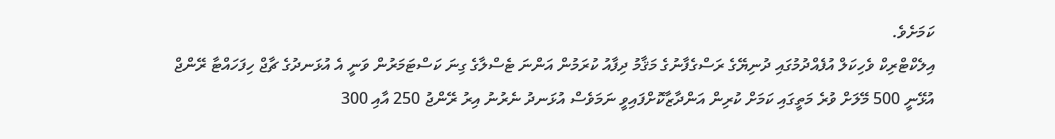ކަމަށެވެ.
އިލެކްޓްރިކް ވެހިކަލް އުފެއްދުމުގައި ދުނިޔޭގެ ރަސްގެފާނުގެ މަޤާމު ދިފާއު ކުރަމުން އަންނަ ޓެސްލާގެ ގިނަ ކަސްޓަމަރުން ވަނީ އެ އުޅަނދުގެ ޗާޖް ހިފަހައްޓާ ރޭންޖް އުޅޭނީ 500 މޭލަށް ވުރެ މަތީގައި ކަމަށް ކުރިން އަންދާޒާކޮށްފައިވީ ނަމަވެސް އުޅަނދު ނެރުނު އިރު ރޭންޖު 250 އާއި 300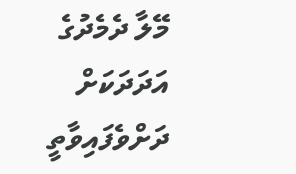މޭލާ ދެމެދުގެ އަދަދަކަށް ދަށްވެފައިވާތީ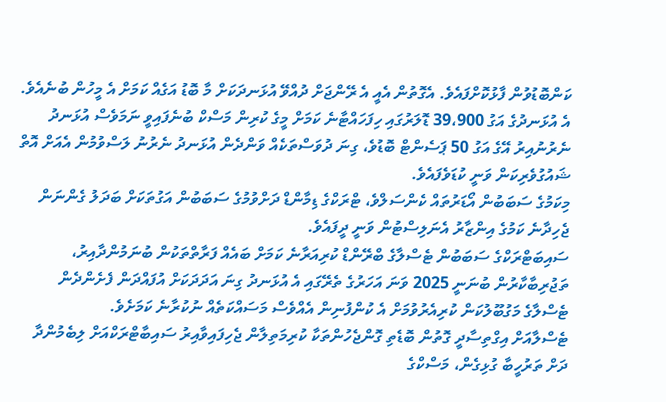ކަންބޮޑުވުން ފާޅުކޮށްފައެވެ. އެގޮތުން އެއީ އެ ރޭންޖަށް ދުއްވޭ އުޅަނދަކަށް މާ ބޮޑު އަގެއް ކަމަށް އެ މީހުން ބުނެއެވެ.
އެ އުޅަނދުގެ އަގު 39،900 ޑޮލަރުގައި ހިފަހައްޓާނެ ކަމަށް މީގެ ކުރިން މަސްކް ބުނެފައިވީ ނަމަވެސް އުޅަނދު ނެރުނުއިރު އޭގެ އަގު 50 ޕަސެންޓް ބޮޑުވެ، ގިނަ ދުވަސްތަކެއް ވަންދެން އުޅަނދު ނެރުނު ލަސްވުމުން އެއަށް އޮތް ޝައުގުވެރިކަން ވަނީ ކުޑަވެފައެވެ.
މިކަމުގެ ސަބަބުން އޯޑަރުތައް ކެންސަލްވެ، ޓްރަކްގެ ޑިމާންޑް ދަށްވުމުގެ ސަބަބުން އަގުތަކަށް ބަދަލު ގެންނަން ޖެހިދާނެ ކަމުގެ އިންޒާރު އެނަލިސްޓުން ވަނީ ދީފައެވެ.
ސައިބަޓްރަކްގެ ސަބަބުން ޓެސްލާގެ ބްރޭންޑް ކުރިއަރާނެ ކަމަށް ބައެއް ފަރާތްތަކުން ބުނަމުންދާއިރު، ތަޖުރިބާކާރުން ބުނަނީ 2025 ވަނަ އަހަރުގެ ތެރޭގައި އެ އުޅަނދު ގިނަ އަދަދަކަށް އުފައްދަން ފެށެންދެން ޓެސްލާގެ މަގުބޫލުކަން ކުރިއެރުވުމަށް އެ ކުންފުނިން އެއްވެސް މަސައްކަތެއް ނުކުރާނެ ކަމަށެވެ.
ޓެސްލާއަށް އިގްތިސާދީ ގޮތުން ބޮޑެތި ގޮންޖެހުންތަކާ ކުރިމަތިލާން ޖެހިފައިވާއިރު ސައިބާޓްރަކްއަށް ލިބެމުންދާ ދަށް ތަރުހީބާ ގުޅިގެން، މަސްކްގެ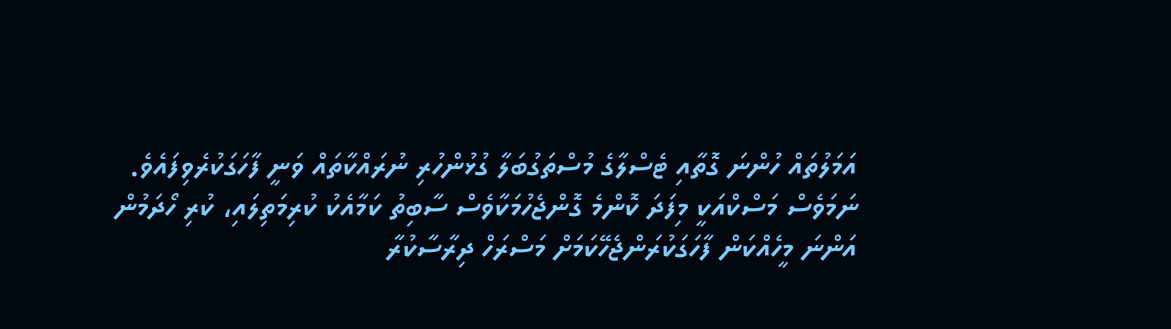އަމަލުތައް ހުންނަ ގޮތާއި ޓެސްލާގެ މުސްތަގުބަލާ ގުޅުންހުރި ނުރައްކާތައް ވަނީ ފާހަގަކުރެވިފައެވެ.
ނަމަވެސް މަސްކްއަކީ މިފަދަ ކޮންމެ ގޮންޖެހުމަކާވެސް ސާބިތު ކަމާއެކު ކުރިމަތިލައި، ކުރި ހޯދަމުން އަންނަ މީހެއްކަން ފާހަގަކުރަންޖެހޭކަމަށް މަސްރަހް ދިރާސާކުރާ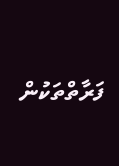ފަރާތްތަކުން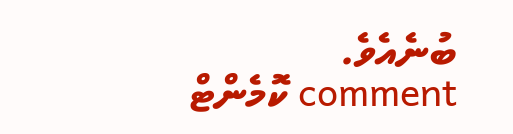ބުނެއެވެ.
comment ކޮމެންޓް